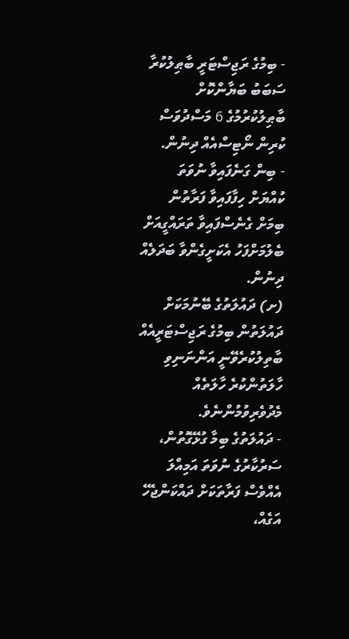- ބިމުގެ ރަޖިސްޓަރީ ބާޠިލުކުރާ ސަބަބު ބަޔާންކޮށް ބާޠިލުކުރުމުގެ 6 މަސްދުވަސް ކުރިން ނޯޓިސްއެއް ދިނުން.
- ބިން ގަނެފައިވާ ނުވަތަ ކުއްޔަށް ހިފާފައިވާ ފަރާތުން ބިމަށް ގެނެސްފައިވާ ތަރައްގީއަށް ބެލުމަށްފަހު އެކަށީގެންވާ ބަދަލެއް ދިނުން.
(ށ) ދައުލަތުގެ ބޭނުމަކަށް ދައުލަތުން ބިމުގެ ރަޖިސްޓަރީއެއް ބާތިލުކުރެވޭނީ އަންނަނިވި ހާލަތުންކުރެ ހާލަތެއް މެދުވެރިވުމުންނެވެ.
- ދައުލަތުގެ ބިމާ ގުޅޭގޮތުން، ސަރުކާރުގެ ނުވަތަ އަމިއްލަ އެއްވެސް ފަރާތަކަށް ދައްކަންޖެހޭ އަގެއް،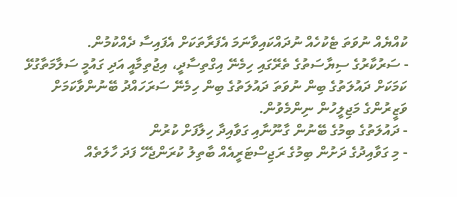ކުއްޔެއް ނުވަތަ ޓެކުހެއް ނުދައްކައިވާނަމަ އެފަރާތަކަށް އެފައިސާ ދެއްކުމުން.
- ސަރުކާރުގެ ސިޔާސަތުގެ ތެރޭގައި ހިމެނޭ އިގްތިސާދީ، އިޖުތިމާއީ އަދި ގައުމީ ސަލާމަތާގުޅޭ ކަމަކަށް ދައުލަތުގެ ބިން ނުވަތަ ދައުލަތުގެ ބިން ހިމެނޭ ސަރަހައްދު ބޭނުންވާކަމަށް ވަޒީރުންގެ މަޖިލީހުން ނިންމެވުން.
- ދައުލަތުގެ ބިމުގެ ބޭނުން ގާނޫނާއި ގަވާއިދާ ހިލާފަށް ކުރުން
- މި ގަވާއިދުގެ ދަށުން ބިމުގެ ރަޖިސްޓަރީއެއް ބާތިލު ކުރަންޖެހޭ ފަދަ ހާލަތެއް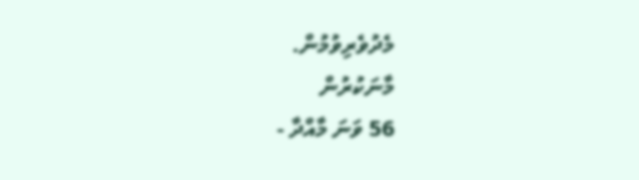މެދުވެރިވުމުން.
މާނަކުރުން
56 ވަނަ މާއްދާ -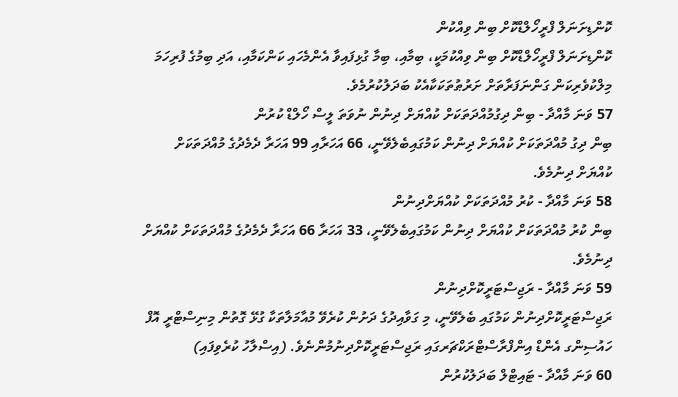ކޮންޑިށަނަލް ފްރީހޯލްޑްކޮށް ބިން ވިއްކުން
ކޮންޑިށަނަލް ފްރީހޯލްޑްކޮށް ބިން ވިއްކުމަކީ، ބިމާއި، ބިމާ ގުޅިފައިވާ އެންމެހައި ކަންކަމާއި، އަދި ބިމުގެ ފުރިހަމަ މިލްކުވެރިކަން ގަންނަފަރާތަށް ށަރުޠުތަކަކާއެކު ބަދަލުކުރުމެވެ.
57 ވަނަ މާއްދާ - ބިން ދިގުމުއްދަތަކަށް ކުއްޔަށް ދިނުން ނުވަތަ ލީސް ހޯލްޑް ކުރުން
ބިން ދިގު މުއްދަތަކަށް ކުއްޔަށް ދިނުން ކަމުގައިބެލެވޭނީ، 66 އަހަރާއި 99 އަހަރާ ދެމެދުގެ މުއްދަތަކަށް ކުއްޔަށް ދިނުމެވެ.
58 ވަނަ މާއްދާ - ކުރު މުއްދަތަކަށް ކުއްޔަށްދިނުން
ބިން ކުރު މުއްދަތަކަށް ކުއްޔަށް ދިނުން ކަމުގައިބެލެވޭނީ، 33 އަހަރާ 66 އަހަރާ ދެމެދުގެ މުއްދަތަކަށް ކުއްޔަށް ދިނުމެވެ.
59 ވަނަ މާއްދާ - ރަޖިސްޓަރީކޮށްދިނުން
ރަޖިސްޓަރީކޮށްދިނުން ކަމުގައި ބެލެވޭނީ، މި ގަވާއިދުގެ ދަށުން ކުރެވޭ މުއާމަލާތަކާ ގުޅޭ ގޮތުން މިނިސްޓްރީ އޮފް ހައުސިންގ އެންޑް އިންފްރާސްޓްރަކްޗަރގައި ރަޖިސްޓަރީކޮށްދިނުމުންނެވެ. (އިސްލާހު ކުރެވިފައި)
60 ވަނަ މާއްދާ - ޓައިޓްލް ބަދަލުކުރުން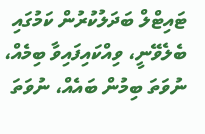ޓައިޓްލް ބަދަލުކުރުން ކަމުގައި ބެލެވޭނީ، ވިއްކައިފައިވާ ބިމެއް، ނުވަތަ ބިމުން ބައެއް، ނުވަތަ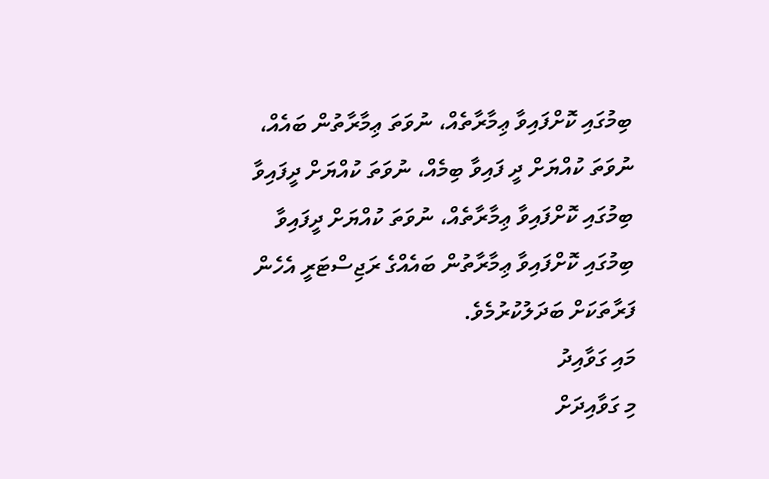ބިމުގައި ކޮށްފައިވާ ޢިމާރާތެއް، ނުވަތަ ޢިމާރާތުން ބައެއް، ނުވަތަ ކުއްޔަށް ދީ ފައިވާ ބިމެއް، ނުވަތަ ކުއްޔަށް ދީފައިވާ ބިމުގައި ކޮށްފައިވާ ޢިމާރާތެއް، ނުވަތަ ކުއްޔަށް ދީފައިވާ ބިމުގައި ކޮށްފައިވާ ޢިމާރާތުން ބައެއްގެ ރަޖިސްޓަރީ އެހެން ފަރާތަކަށް ބަދަލުކުރުމެވެ.
މައި ގަވާއިދު
މި ގަވާއިދަށް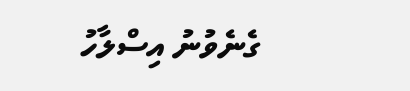ގެނެވުނު އިސްލާހު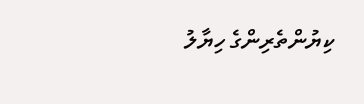ކިޔުންތެރިންގެ ހިޔާލު